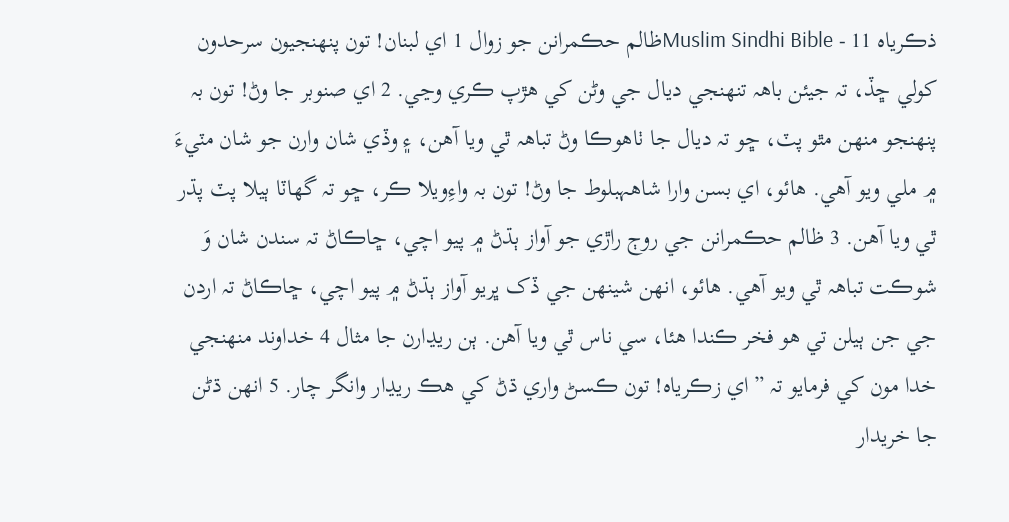ذڪرياہ 11 - Muslim Sindhi Bibleظالم حڪمرانن جو زوال 1 اي لبنان! تون پنهنجيون سرحدون کولي ڇڏ، تہ جيئن باهہ تنهنجي ديال جي وڻن کي هڙپ ڪري وڃي. 2 اي صنوبر جا وڻ! تون بہ پنهنجو منهن مٿو پٽ، ڇو تہ ديال جا ٺاهوڪا وڻ تباهہ ٿي ويا آهن، ۽ وڏي شان وارن جو شان مٽيءَ ۾ ملي ويو آهي. هائو، اي بسن وارا شاهہبلوط جا وڻ! تون بہ واءِويلا ڪر، ڇو تہ گھاٽا ٻيلا پٽ پڌر ٿي ويا آهن. 3 ظالم حڪمرانن جي روڄ راڙي جو آواز ٻڌڻ ۾ پيو اچي، ڇاڪاڻ تہ سندن شان وَ شوڪت تباهہ ٿي ويو آهي. هائو، انهن شينهن جي ڏک ڀريو آواز ٻڌڻ ۾ پيو اچي، ڇاڪاڻ تہ اردن جي جن ٻيلن تي هو فخر ڪندا هئا، سي ناس ٿي ويا آهن. ٻن ريڍارن جا مثال 4 خداوند منهنجي خدا مون کي فرمايو تہ ”اي زڪرياہ! تون ڪسڻ واري ڌڻ کي هڪ ريڍار وانگر چار. 5 انهن ڌڻن جا خريدار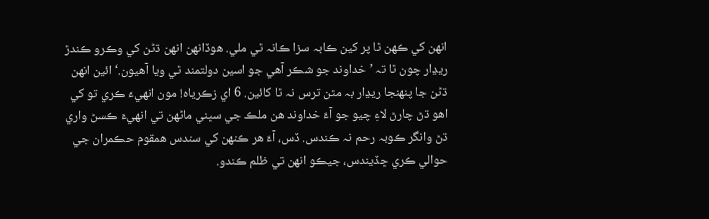انهن کي ڪهن ٿا پر کين ڪابہ سزا ڪانہ ٿي ملي. هوڏانهن انهن ڌڻن کي وڪرو ڪندڙ ريڍار چون ٿا تہ ’خداوند جو شڪر آهي جو اسين دولتمند ٿي ويا آهيون.‘ ائين انهن ڌڻن جا پنهنجا ريڍار بہ مٿن ترس نہ ٿا کائين. 6 اي زڪرياہ! مون انهيءَ ڪري تو کي اهو ڌڻ چارڻ لاءِ چيو جو آءٌ خداوند هن ملڪ جي سڀني ماڻهن تي انهيءَ ڪسڻ واري ڌڻ وانگر ڪوبہ رحم نہ ڪندس. ڏس، آءٌ هر ڪنهن کي سندس همقوم حڪمران جي حوالي ڪري ڇڏيندس، جيڪو انهن تي ظلم ڪندو.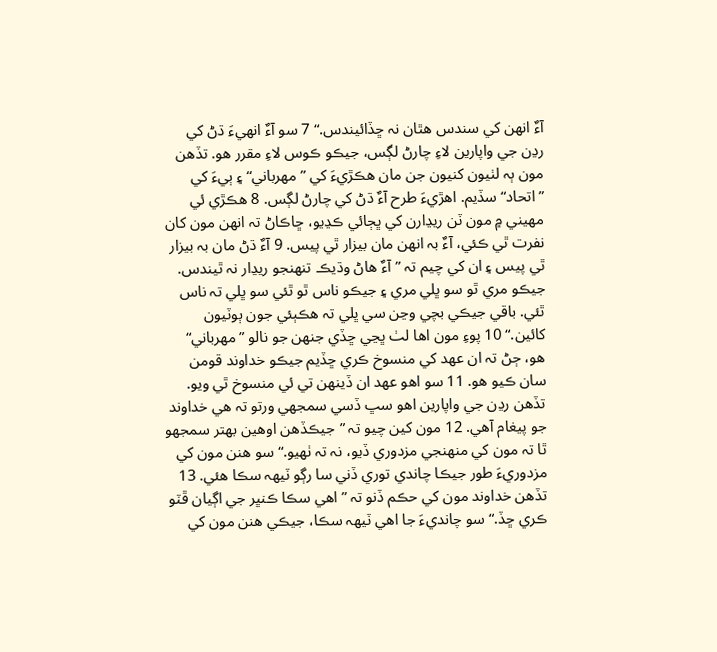آءٌ انهن کي سندس هٿان نہ ڇڏائيندس.“ 7 سو آءٌ انهيءَ ڌڻ کي رڍن جي واپارين لاءِ چارڻ لڳس، جيڪو ڪوس لاءِ مقرر هو. تڏهن مون ٻہ لٺيون کنيون جن مان هڪڙيءَ کي ”مهرباني“ ۽ ٻيءَ کي ”اتحاد“ سڏيم. اهڙيءَ طرح آءٌ ڌڻ کي چارڻ لڳس. 8 هڪڙي ئي مهيني ۾ مون ٽن ريڍارن کي ڀڄائي ڪڍيو، ڇاڪاڻ تہ انهن مون کان نفرت ٿي ڪئي، آءٌ بہ انهن مان بيزار ٿي پيس. 9 آءٌ ڌڻ مان بہ بيزار ٿي پيس ۽ ان کي چيم تہ ”آءٌ هاڻ وڌيڪ تنهنجو ريڍار نہ ٿيندس. جيڪو مري ٿو سو ڀلي مري ۽ جيڪو ناس ٿو ٿئي سو ڀلي تہ ناس ٿئي. باقي جيڪي بچي وڃن سي ڀلي تہ هڪٻئي جون ٻوٽيون کائين.“ 10 پوءِ مون اها لٺ ڀڃي ڇڏي جنهن جو نالو ”مهرباني“ هو، ڄڻ تہ ان عهد کي منسوخ ڪري ڇڏيم جيڪو خداوند قومن سان ڪيو هو. 11 سو اهو عهد ان ڏينهن تي ئي منسوخ ٿي ويو. تڏهن رڍن جي واپارين اهو سڀ ڏسي سمجھي ورتو تہ هي خداوند جو پيغام آهي. 12 مون کين چيو تہ ”جيڪڏهن اوهين بهتر سمجھو ٿا تہ مون کي منهنجي مزدوري ڏيو، نہ تہ ٺهيو.“ سو هنن مون کي مزدوريءَ طور جيڪا چاندي توري ڏني سا رڳو ٽيهہ سڪا هئي. 13 تڏهن خداوند مون کي حڪم ڏنو تہ ”اهي سڪا ڪنڀر جي اڳيان ڦٽو ڪري ڇڏ.“ سو چانديءَ جا اهي ٽيهہ سڪا، جيڪي هنن مون کي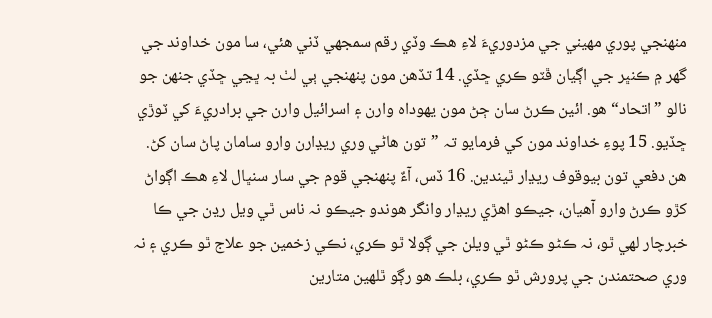منهنجي پوري مهيني جي مزدوريءَ لاءِ هڪ وڏي رقم سمجھي ڏني هئي، سا مون خداوند جي گھر ۾ ڪنڀر جي اڳيان ڦٽو ڪري ڇڏي. 14 تڏهن مون پنهنجي ٻي لٺ بہ ڀڃي ڇڏي جنهن جو نالو ”اتحاد“ هو. ائين ڪرڻ سان ڄڻ مون يهوداہ وارن ۽ اسرائيل وارن جي برادريءَ کي ٽوڙي ڇڏيو. 15 پوءِ خداوند مون کي فرمايو تہ ”تون هاڻي وري ريڍارن وارو سامان پاڻ سان کڻ. هن دفعي تون بيوقوف ريڍار ٿيندين. 16 ڏس، آءٌ پنهنجي قوم جي سار سنڀال لاءِ هڪ اڳواڻ کڙو ڪرڻ وارو آهيان، جيڪو اهڙي ريڍار وانگر هوندو جيڪو نہ ناس ٿي ويل رڍن جي ڪا خبرچار لهي ٿو، نہ ڪڻو ڪڻو ٿي ويلن جي ڳولا ٿو ڪري، نڪي زخمين جو علاج ٿو ڪري ۽ نہ وري صحتمندن جي پرورش ٿو ڪري، بلڪ هو رڳو ٿلهين متارين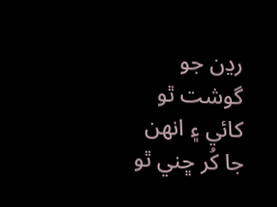رڍن جو گوشت ٿو کائي ۽ انهن جا کُر ڇني ٿو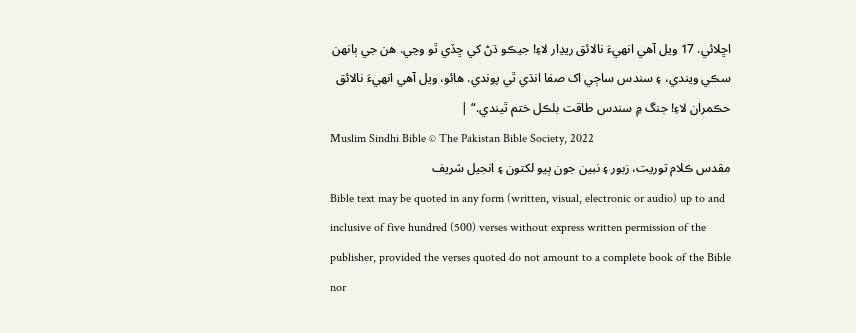اڇلائي. 17 ويل آهي انهيءَ نالائق ريڍار لاءِ! جيڪو ڌڻ کي ڇڏي ٿو وڃي. هن جي ٻانهن سڪي ويندي، ۽ سندس ساڄي اک صفا انڌي ٿي پوندي. هائو، ويل آهي انهيءَ نالائق حڪمران لاءِ! جنگ ۾ سندس طاقت بلڪل ختم ٿيندي.“ |
Muslim Sindhi Bible © The Pakistan Bible Society, 2022
مقدس ڪلام توريت، زبور ۽ نبين جون ٻيو لکتون ۽ انجيل شريف
Bible text may be quoted in any form (written, visual, electronic or audio) up to and inclusive of five hundred (500) verses without express written permission of the publisher, provided the verses quoted do not amount to a complete book of the Bible nor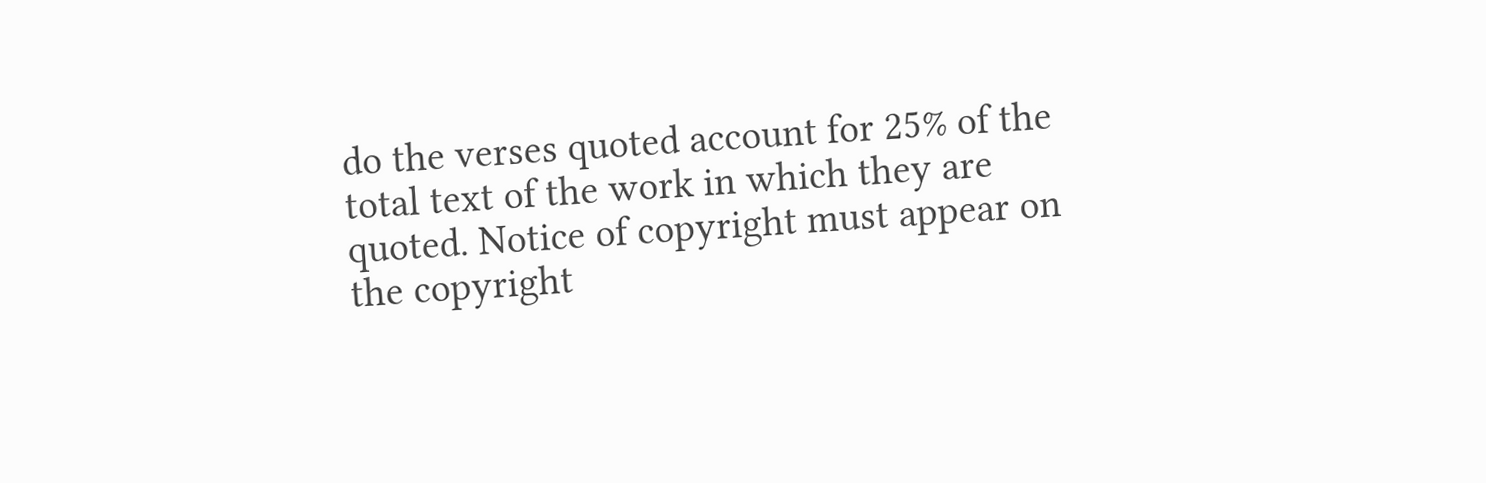do the verses quoted account for 25% of the total text of the work in which they are quoted. Notice of copyright must appear on the copyright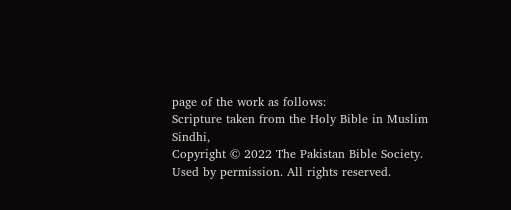page of the work as follows:
Scripture taken from the Holy Bible in Muslim Sindhi,
Copyright © 2022 The Pakistan Bible Society.
Used by permission. All rights reserved.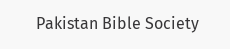Pakistan Bible Society